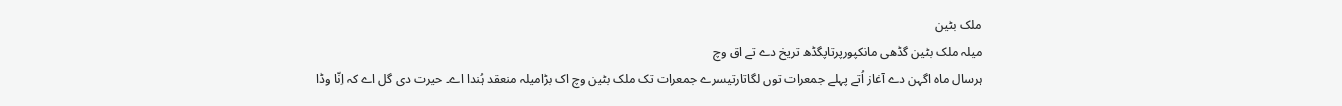ملک بٹین
میلہ ملک بٹین گڈھی مانکپورپرتاپگڈھ تریخ دے تے اق وچ
ہرسال ماہ اگہن دے آغاز اُتے پہلے جمعرات توں لگاتارتیسرے جمعرات تک ملک بٹین وچ اک بڑامیلہ منعقد ہُندا اے۔ حیرت دی گل اے کہ اِنّا وڈا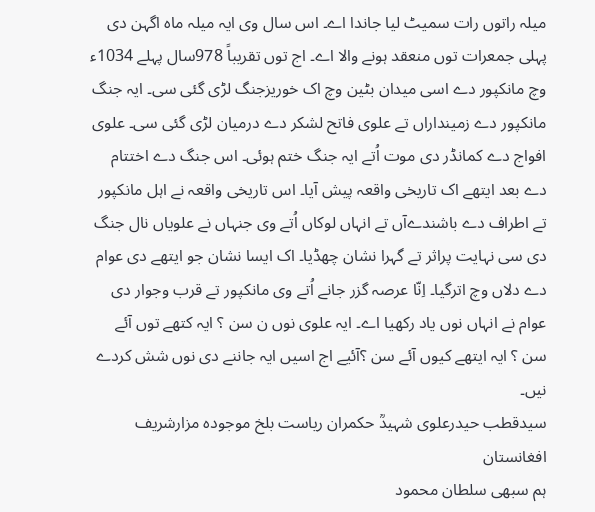میلہ راتوں رات سمیٹ لیا جاندا اے۔ اس سال وی ایہ میلہ ماہ اگہن دی پہلی جمعرات توں منعقد ہونے والا اے۔ اج توں تقریباً 978سال پہلے 1034ء وچ مانکپور دے اسی میدان بٹین وچ اک خوریزجنگ لڑی گئی سی۔ ایہ جنگ مانکپور دے زمینداراں تے علوی فاتح لشکر دے درمیان لڑی گئی سی۔ علوی افواج دے کمانڈر دی موت اُتے ایہ جنگ ختم ہوئی۔ اس جنگ دے اختتام دے بعد ایتھے اک تاریخی واقعہ پیش آیا۔ اس تاریخی واقعہ نے اہل مانکپور تے اطراف دے باشندےآں تے انہاں لوکاں اُتے وی جنہاں نے علویاں نال جنگ دی سی نہایت پراثر تے گہرا نشان چھڈیا۔ اک ایسا نشان جو ایتھے دی عوام دے دلاں وچ اترگیا۔ اِنّا عرصہ گزر جانے اُتے وی مانکپور تے قرب وجوار دی عوام نے انہاں نوں یاد رکھیا اے۔ ایہ علوی نوں ن سن ؟ ایہ کتھے توں آئے سن ؟ ایہ ایتھے کیوں آئے سن ؟آئیے اج اسيں ایہ جاننے دی نوں شش کردے نيں۔
سیدقطب حیدرعلوی شہیدؒ حکمران ریاست بلخ موجودہ مزارشریف افغانستان
ہم سبھی سلطان محمود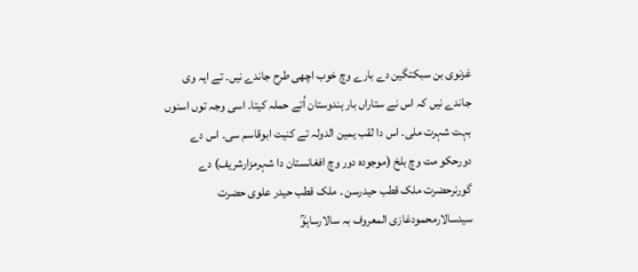غزنوی بن سبکتگین دے بارے وچ خوب اچھی طرح جاندے نيں۔ تے ایہ وی جاندے نيں کہ اس نے ستاراں بار ہندوستان اُتے حملہ کیتا۔ اسی وجہ توں اسنوں بہت شہرت ملی۔ اس دا لقب یمین الدولہ تے کنیت ابوقاسم سی۔ اس دے دورحکو مت وچ بلخ (موجودہ دور وچ افغانستان دا شہرمزارشریف) دے گورنرحضرت ملک قطب حیدرسن ۔ ملک قطب حیدر علوی حضرت سیدسالارمحمودغازی المعروف بہ سالارساہوؒ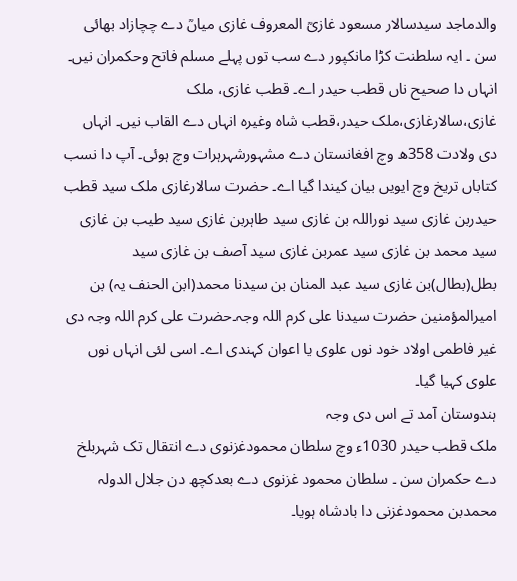والدماجد سیدسالار مسعود غازیؒ المعروف غازی میاںؒ دے چچازاد بھائی سن ۔ ایہ سلطنت کڑا مانکپور دے سب توں پہلے مسلم فاتح وحکمران نيں۔ انہاں دا صحیح ناں قطب حیدر اے۔ قطب غازی، ملک غازی،سالارغازی،ملک حیدر،قطب شاہ وغیرہ انہاں دے القاب نيں۔ انہاں دی ولادت 358ھ وچ افغانستان دے مشہورشہرہرات وچ ہوئی۔ آپ دا نسب کتاباں تریخ وچ ایويں بیان کیندا گیا اے۔ حضرت سالارغازی ملک سید قطب حیدربن غازی سید نوراللہ بن غازی سید طاہربن غازی سید طیب بن غازی سید محمد بن غازی سید عمربن غازی سید آصف بن غازی سید بطل(بطال)بن غازی سید عبد المنان بن سیدنا محمد(ابن الحنف یہ) بن امیرالمؤمنین حضرت سیدنا علی کرم اللہ وجہ۔حضرت علی کرم اللہ وجہ دی غیر فاطمی اولاد خود نوں علوی یا اعوان کہندی اے۔ اسی لئی انہاں نوں علوی کہیا گیا۔
ہندوستان آمد تے اس دی وجہ
ملک قطب حیدر 1030ء وچ سلطان محمودغزنوی دے انتقال تک شہربلخ دے حکمران سن ۔ سلطان محمود غزنوی دے بعدکچھ دن جلال الدولہ محمدبن محمودغزنی دا بادشاہ ہويا۔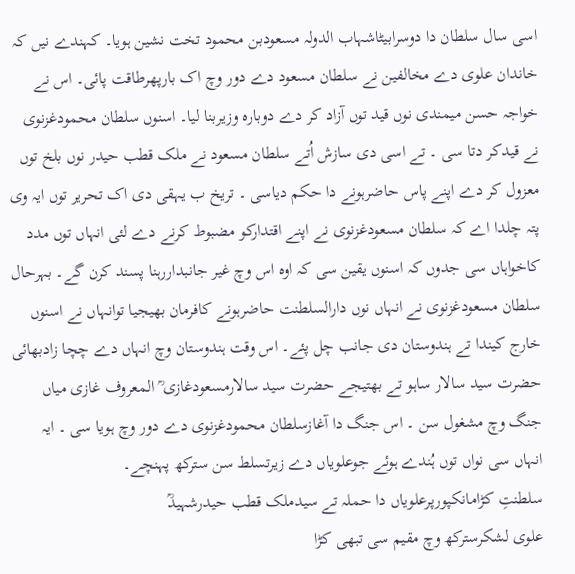اسی سال سلطان دا دوسرابیٹاشہاب الدولہ مسعودبن محمود تخت نشین ہويا۔ کہندے نيں کہ خاندان علوی دے مخالفین نے سلطان مسعود دے دور وچ اک بارپھرطاقت پائی۔ اس نے خواجہ حسن میمندی نوں قید توں آزاد کر دے دوبارہ وزیربنا لیا۔ اسنوں سلطان محمودغزنوی نے قیدکر دتا سی ۔ تے اسی دی سازش اُتے سلطان مسعود نے ملک قطب حیدر نوں بلخ توں معزول کر دے اپنے پاس حاضرہونے دا حکم دیاسی ۔ تریخ ب یہقی دی اک تحریر توں ایہ وی پتہ چلدا اے کہ سلطان مسعودغزنوی نے اپنے اقتدارکو مضبوط کرنے دے لئی انہاں توں مدد کاخواہاں سی جدوں کہ اسنوں یقین سی کہ اوہ اس وچ غیر جانبداررہنا پسند کرن گے۔ بہرحال سلطان مسعودغزنوی نے انہاں نوں دارالسلطنت حاضرہونے کافرمان بھیجیا توانہاں نے اسنوں خارج کیندا تے ہندوستان دی جانب چل پئے۔ اس وقت ہندوستان وچ انہاں دے چچا زادبھائی حضرت سید سالار ساہو تے بھتیجے حضرت سید سالارمسعودغازی ؒ المعروف غازی میاں جنگ وچ مشغول سن ۔ اس جنگ دا آغازسلطان محمودغزنوی دے دور وچ ہويا سی ۔ ایہ انہاں سی نواں توں ہُندے ہوئے جوعلویاں دے زیرتسلط سن سترکھ پہنچے۔
سلطنتِ کڑامانکپورپرعلویاں دا حملہ تے سیدملک قطب حیدرشہیدؒ
علوی لشکرسترکھ وچ مقیم سی تبھی کڑا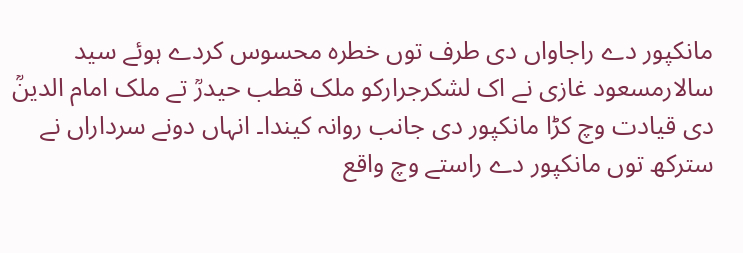مانکپور دے راجاواں دی طرف توں خطرہ محسوس کردے ہوئے سید سالارمسعود غازی نے اک لشکرجرارکو ملک قطب حیدرؒ تے ملک امام الدینؒ دی قیادت وچ کڑا مانکپور دی جانب روانہ کیندا۔ انہاں دونے سرداراں نے سترکھ توں مانکپور دے راستے وچ واقع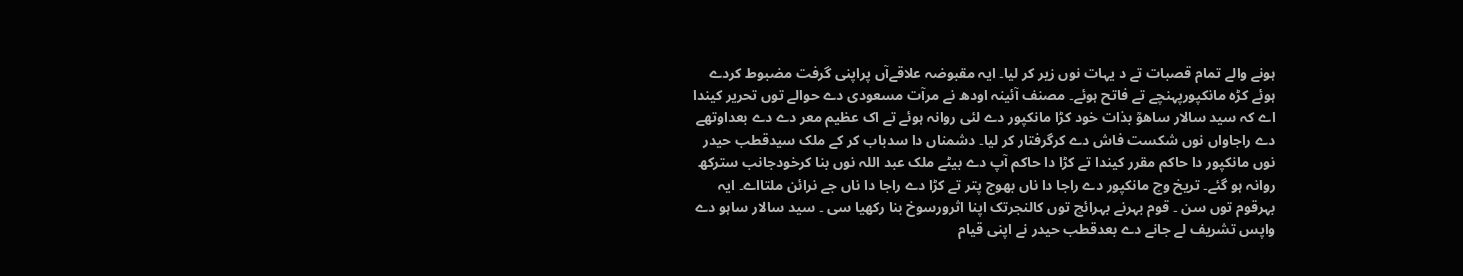ہونے والے تمام قصبات تے د یہات نوں زیر کر ليا۔ ایہ مقبوضہ علاقےآں پراپنی گرفت مضبوط کردے ہوئے کڑہ مانکپورپہنچے تے فاتح ہوئے۔ مصنف آئینہ اودھ نے مرآت مسعودی دے حوالے توں تحریر کیندا اے کہ سید سالار ساھوؒ بذات خود کڑا مانکپور دے لئی روانہ ہوئے تے اک عظیم معر دے دے بعداوتھے دے راجاواں نوں شکست فاش دے کرگرفتار کر ليا۔ دشمناں دا سدباب کر کے ملک سیدقطب حیدر نوں مانکپور دا حاکم مقرر کیندا تے کڑا دا حاکم آپ دے بیٹے ملک عبد اللہ نوں بنا کرخودجانب سترکھ روانہ ہو گئے۔ تریخ وچ مانکپور دے راجا دا ناں بھوج پتر تے کڑا دے راجا دا ناں جے نرائن ملتااے۔ ایہ بہرقوم توں سن ۔ قوم بہرنے بہرائچ توں کالنجرتک اپنا اثرورسوخ بنا رکھیا سی ۔ سید سالار ساہو دے واپس تشریف لے جانے دے بعدقطب حیدر نے اپنی قیام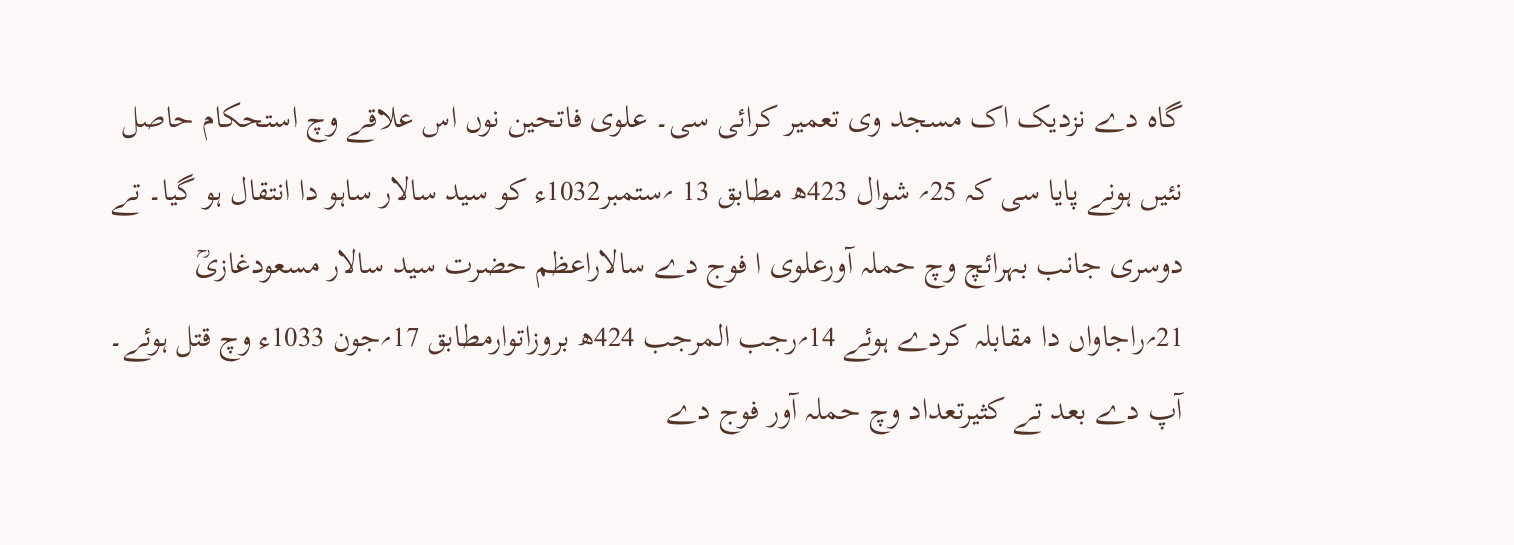گاہ دے نزدیک اک مسجد وی تعمیر کرائی سی۔ علوی فاتحین نوں اس علاقے وچ استحکام حاصل نئيں ہونے پایا سی کہ 25؍ شوال 423ھ مطابق 13 ؍ستمبر1032ء کو سید سالار ساہو دا انتقال ہو گیا۔ تے دوسری جانب بہرائچ وچ حملہ آورعلوی ا فوج دے سالاراعظم حضرت سید سالار مسعودغازیؒ 21؍راجاواں دا مقابلہ کردے ہوئے 14؍رجب المرجب 424ھ بروزاتوارمطابق 17؍جون 1033ء وچ قتل ہوئے۔ آپ دے بعد تے کثیرتعداد وچ حملہ آور فوج دے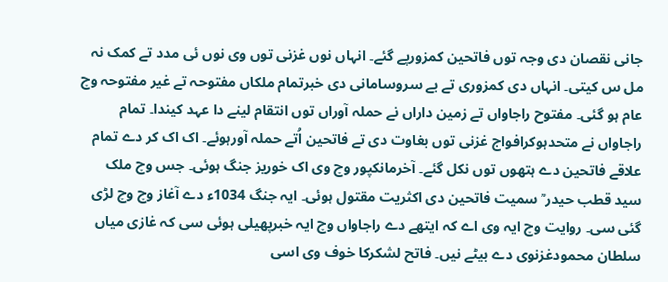جانی نقصان دی وجہ توں فاتحین کمزورپے گئے۔ انہاں نوں غزنی توں وی نوں ئی مدد تے کمک نہ مل س کيتی۔ انہاں دی کمزوری تے بے سروسامانی دی خبرتمام ملکاں مفتوحہ تے غیر مفتوحہ وچ عام ہو گئی۔ مفتوح راجاواں تے زمین داراں نے حملہ آوراں توں انتقام لینے دا عہد کیندا۔ تمام راجاواں نے متحدہوکرافواج غزنی توں بغاوت دی تے فاتحین اُتے حملہ آورہوئے۔ اک اک کر دے تمام علاقے فاتحین دے ہتھوں توں نکل گئے۔ آخرمانکپور وچ وی اک خوریز جنگ ہوئی۔ جس وچ ملک سید قطب حیدر ؒ سمیت فاتحین دی اکثریت مقتول ہوئی۔ ایہ جنگ 1034ء دے آغاز وچ وچ لڑی گئی سی۔ روایت وچ ایہ وی اے کہ ایتھے دے راجاواں وچ ایہ خبرپھیلی ہوئی سی کہ غازی میاں سلطان محمودغزنوی دے بیٹے نيں۔ فاتح لشکرکا خوف وی اسی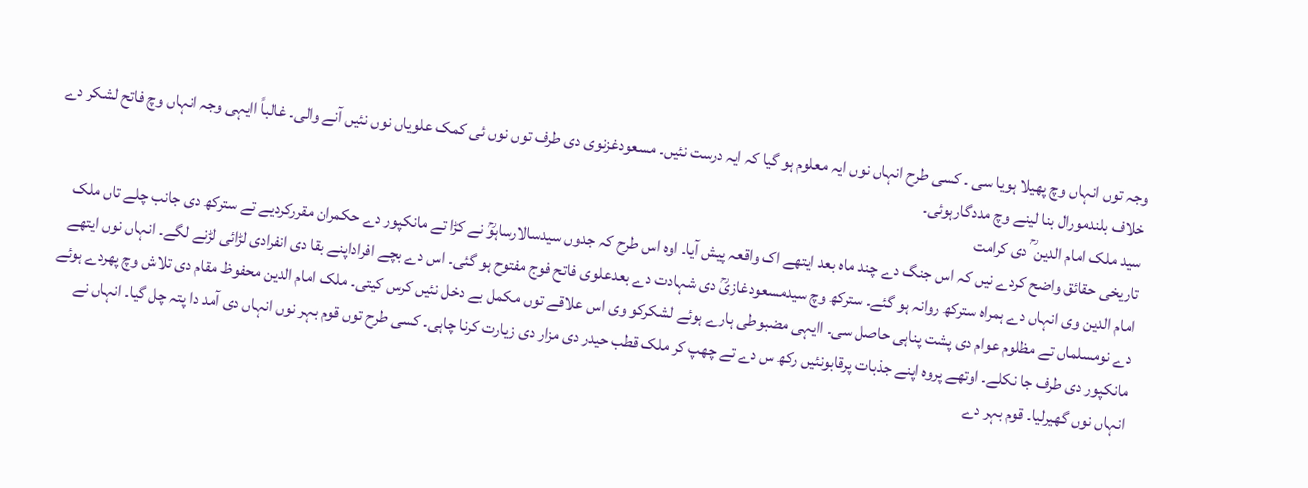وجہ توں انہاں وچ پھیلا ہويا سی ۔ کسی طرح انہاں نوں ایہ معلوم ہو گیا کہ ایہ درست نئيں۔ مسعودغزنوی دی طرف توں نوں ئی کمک علویاں نوں نئيں آنے والی۔ غالباً اایہی وجہ انہاں وچ فاتح لشکر دے خلاف بلندمورال بنا لینے وچ مددگارہوئی۔
سید ملک امام الدین ؒ دی کرامت
تاریخی حقائق واضح کردے نيں کہ اس جنگ دے چند ماہ بعد ایتھے اک واقعہ پیش آیا۔ اوہ اس طرح کہ جدوں سیدسالارساہوؒ نے کڑا تے مانکپور دے حکمران مقررکردیے تے سترکھ دی جانب چلے تاں ملک امام الدین وی انہاں دے ہمراہ سترکھ روانہ ہو گئے۔ سترکھ وچ سیدمسعودغازیؒ دی شہادت دے بعدعلوی فاتح فوج مفتوح ہو گئی۔ اس دے بچے افراداپنے بقا دی انفرادی لڑائی لڑنے لگے۔ انہاں نوں ایتھے دے نومسلماں تے مظلوم عوام دی پشت پناہی حاصل سی۔ اایہی مضبوطی ہارے ہوئے لشکرکو وی اس علاقے توں مکمل بے دخل نئيں کرس کيتی۔ ملک امام الدین محفوظ مقام دی تلاش وچ پھردے ہوئے مانکپور دی طرف جا نکلے۔ اوتھے پروہ اپنے جذبات پرقابونئيں رکھ س دے تے چھپ کر ملک قطب حیدر دی مزار دی زیارت کرنا چاہی۔ کسی طرح توں قوم بہر نوں انہاں دی آمد دا پتہ چل گیا۔ انہاں نے انہاں نوں گھیرلیا۔ قوم بہر دے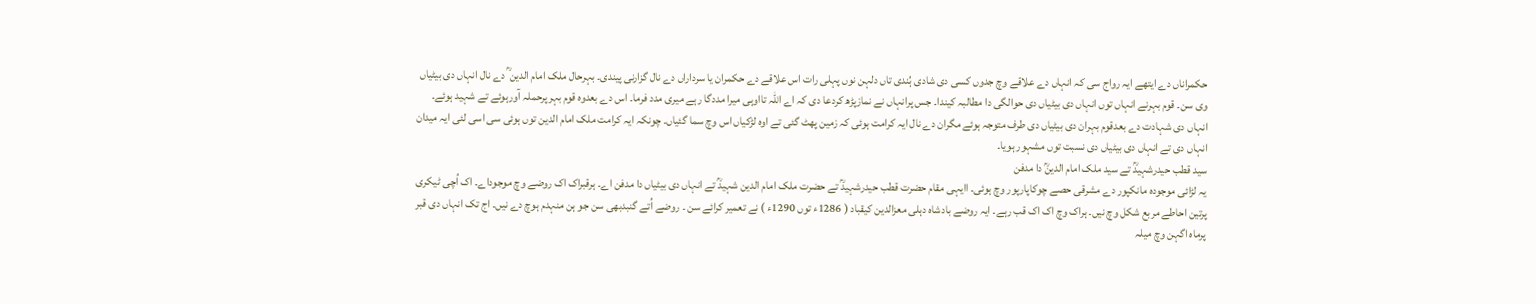حکمراناں دے ایتھے ایہ رواج سی کہ انہاں دے علاقے وچ جدوں کسی دی شادی ہُندی تاں دلہن نوں پہلی رات اس علاقے دے حکمران یا سرداراں دے نال گزارنی پیندی۔ بہرحال ملک امام الدین ؒ دے نال انہاں دی بیٹیاں وی سن۔ قوم بہرنے انہاں توں انہاں دی بیٹیاں دی حوالگی دا مطالبہ کیندا۔ جس پرانہاں نے نمازپڑھ کردعا دی کہ اے اللہ تااوہی میرا مددگا رہے میری مدد فرما۔ اس دے بعدوہ قوم بہرپرحملہ آورہوئے تے شہید ہوئے۔ انہاں دی شہادت دے بعدقوم بہران دی بیٹیاں دی طرف متوجہ ہوئے مگران دے نال ایہ کرامت ہوئی کہ زمین پھٹ گئی تے اوہ لڑکیاں اس وچ سما گئياں۔ چونکہ ایہ کرامت ملک امام الدین توں ہوئی سی اسی لئی ایہ میدان انہاں دی تے انہاں دی بیٹیاں دی نسبت توں مشہور ہويا۔
سید قطب حیدرشہیدؒ تے سید ملک امام الدینؒ دا مدفن
یہ لڑائی موجودہ مانکپور دے مشرقی حصے چوکاپارپور وچ ہوئی۔ اایہی مقام حضرت قطب حیدرشہیدؒ تے حضرت ملک امام الدین شہیدؒ تے انہاں دی بیٹیاں دا مدفن اے۔ ہرقبراک اک روضے وچ موجوداے۔ اک اُچی ٹیکری پرتین احاطے مربع شکل وچ نيں۔ ہراک وچ اک اک قب رہے۔ ایہ روضے بادشاہ دہلی معزالدین کیقباد ( 1286ء توں 1290ء ) نے تعمیر کرائے سن ۔ روضے اُتے گنبدبھی سن جو ہن منہدم ہوچ دے نيں۔ اج تک انہاں دی قبر پرماہ اگہن وچ میلہ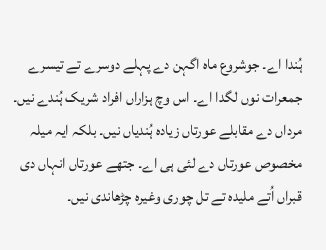ہُندا اے۔ جوشروع ماہ اگہن دے پہلے دوسرے تے تیسرے جمعرات نوں لگدا اے۔ اس وچ ہزاراں افراد شریک ہُندے نيں۔ مرداں دے مقابلے عورتاں زیادہ ہُندیاں نيں۔ بلکہ ایہ میلہ مخصوص عورتاں دے لئی ہی اے۔ جتھے عورتاں انہاں دی قبراں اُتے ملیدہ تے تل چوری وغیرہ چڑھاندی نيں۔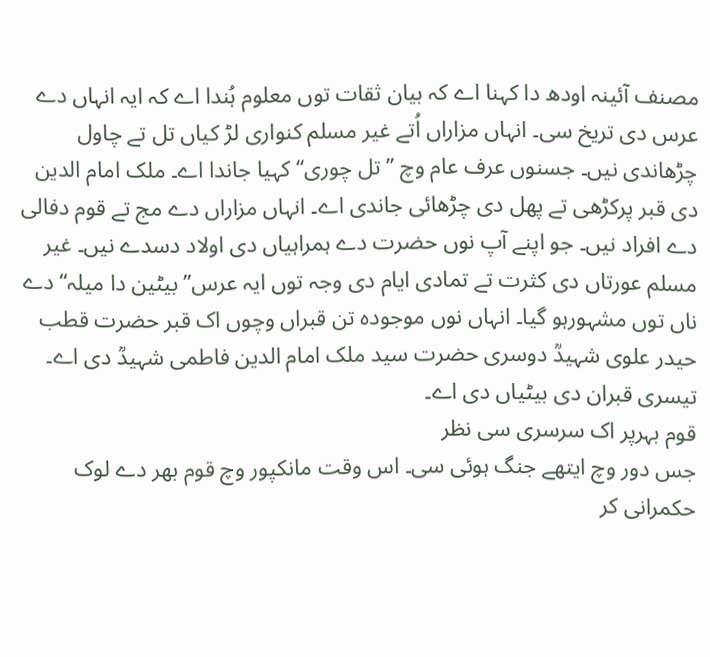مصنف آئینہ اودھ دا کہنا اے کہ بیان ثقات توں معلوم ہُندا اے کہ ایہ انہاں دے عرس دی تریخ سی۔ انہاں مزاراں اُتے غیر مسلم کنواری لڑ کیاں تل تے چاول چڑھاندی نيں۔ جسنوں عرف عام وچ ’’ تل چوری‘‘ کہیا جاندا اے۔ ملک امام الدین دی قبر پرکڑھی تے پھل دی چڑھائی جاندی اے۔ انہاں مزاراں دے مج تے قوم دفالی دے افراد نيں۔ جو اپنے آپ نوں حضرت دے ہمراہیاں دی اولاد دسدے نيں۔ غیر مسلم عورتاں دی کثرت تے تمادی ایام دی وجہ توں ایہ عرس’’ بیٹین دا میلہ‘‘ دے ناں توں مشہورہو گیا۔ انہاں نوں موجودہ تن قبراں وچوں اک قبر حضرت قطب حیدر علوی شہیدؒ دوسری حضرت سید ملک امام الدین فاطمی شہیدؒ دی اے۔ تیسری قبران دی بیٹیاں دی اے۔
قوم بہرپر اک سرسری سی نظر
جس دور وچ ایتھے جنگ ہوئی سی۔ اس وقت مانکپور وچ قوم بھر دے لوک حکمرانی کر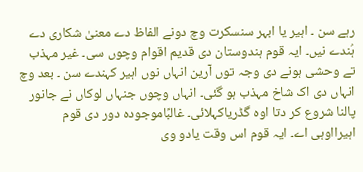رہے سن ۔ اہیر یا ابہر سنسکرت وچ دونے الفاظ دے معنیٰ شکاری دے ہُندے نيں۔ ایہ قوم ہندوستان دی قدیم اقوام وچوں سی۔ غیر مہذب تے وحشی ہونے دی وجہ توں آرین انہاں نوں اہیر کہندے سن ۔ بعد وچ انہاں دی اک شاخ مہذب ہو گئی۔ انہاں وچوں جنہاں لوکاں نے جانور پالنا شروع کر دتا اوہ گڈریاکہلائی۔ غالبًاموجودہ دور دی قوم اہیرااوہی اے۔ ایہ قوم اس وقت یادو وی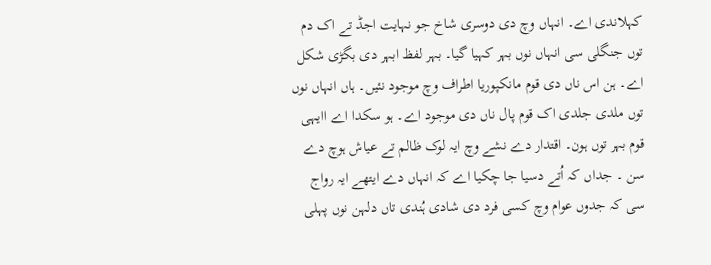کہلاندی اے۔ انہاں وچ دی دوسری شاخ جو نہایت اجڈ تے اک دم توں جنگلی سی انہاں نوں بہر کہیا گیا۔ بہر لفظ ابہر دی بگڑی شکل اے۔ ہن اس ناں دی قوم مانکپوریا اطراف وچ موجود نئيں۔ ہاں انہاں نوں توں ملدی جلدی اک قوم پال ناں دی موجود اے۔ ہو سکدا اے اایہی قوم بہر توں ہون۔ اقتدار دے نشے وچ ایہ لوک ظالم تے عیاش ہوچ دے سن ۔ جداں کہ اُتے دسیا جا چکيا اے کہ انہاں دے ایتھے ایہ رواج سی کہ جدوں عوام وچ کسی فرد دی شادی ہُندی تاں دلہن نوں پہلی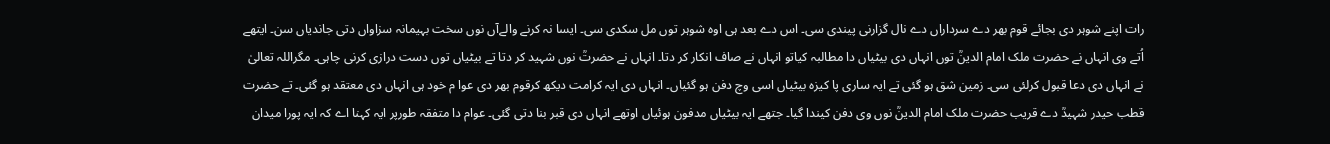رات اپنے شوہر دی بجائے قوم بھر دے سرداراں دے نال گزارنی پیندی سی۔ اس دے بعد ہی اوہ شوہر توں مل سکدی سی۔ ایسا نہ کرنے والےآں نوں سخت بہیمانہ سزاواں دتی جاندیاں سن۔ ایتھے اُتے وی انہاں نے حضرت ملک امام الدینؒ توں انہاں دی بیٹیاں دا مطالبہ کیاتو انہاں نے صاف انکار کر دتا۔ انہاں نے حضرتؒ نوں شہید کر دتا تے بیٹیاں توں دست درازی کرنی چاہی۔ مگراللہ تعالیٰ نے انہاں دی دعا قبول کرلئی سی۔ زمین شق ہو گئی تے ایہ ساری پا کیزہ بیٹیاں اسی وچ دفن ہو گئياں۔ انہاں دی ایہ کرامت دیکھ کرقوم بھر دی عوا م خود ہی انہاں دی معتقد ہو گئی۔ تے حضرت قطب حیدر شہیدؒ دے قریب حضرت ملک امام الدینؒ نوں وی دفن کیندا گیا۔ جتھے ایہ بیٹیاں مدفون ہوئیاں اوتھے انہاں دی قبر بنا دتی گئی۔ عوام دا متفقہ طورپر ایہ کہنا اے کہ ایہ پورا میدان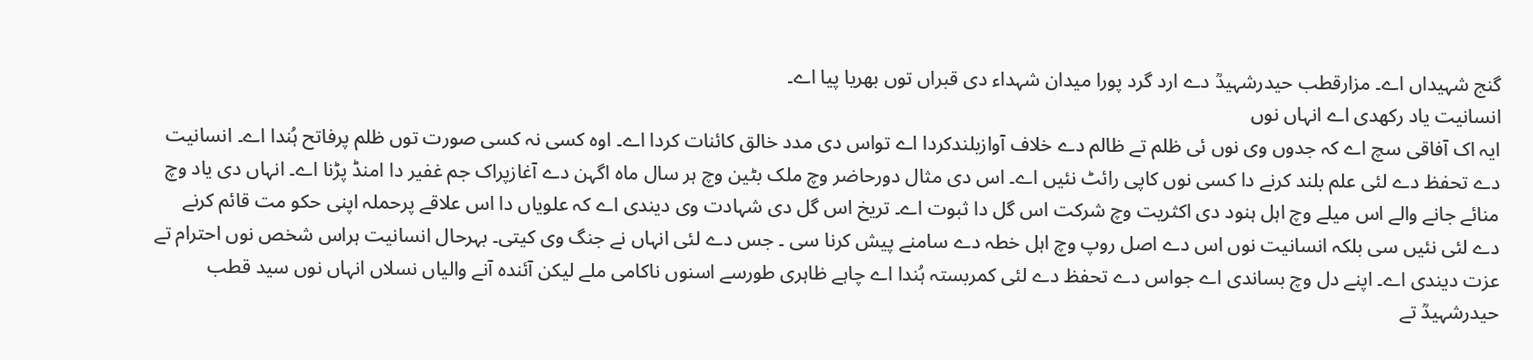گنج شہیداں اے۔ مزارقطب حیدرشہیدؒ دے ارد گرد پورا میدان شہداء دی قبراں توں بھریا پيا اے۔
انسانیت یاد رکھدی اے انہاں نوں
ایہ اک آفاقی سچ اے کہ جدوں وی نوں ئی ظلم تے ظالم دے خلاف آوازبلندکردا اے تواس دی مدد خالق کائنات کردا اے۔ اوہ کسی نہ کسی صورت توں ظلم پرفاتح ہُندا اے۔ انسانیت دے تحفظ دے لئی علم بلند کرنے دا کسی نوں کاپی رائٹ نئيں اے۔ اس دی مثال دورحاضر وچ ملک بٹین وچ ہر سال ماہ اگہن دے آغازپراک جم غفیر دا امنڈ پڑنا اے۔ انہاں دی یاد وچ منائے جانے والے اس میلے وچ اہل ہنود دی اکثریت وچ شرکت اس گل دا ثبوت اے۔ تریخ اس گل دی شہادت وی دیندی اے کہ علویاں دا اس علاقے پرحملہ اپنی حکو مت قائم کرنے دے لئی نئيں سی بلکہ انسانیت نوں اس دے اصل روپ وچ اہل خطہ دے سامنے پیش کرنا سی ۔ جس دے لئی انہاں نے جنگ وی کيتی۔ بہرحال انسانیت ہراس شخص نوں احترام تے عزت دیندی اے۔ اپنے دل وچ بساندی اے جواس دے تحفظ دے لئی کمربستہ ہُندا اے چاہے ظاہری طورسے اسنوں ناکامی ملے لیکن آئندہ آنے والیاں نسلاں انہاں نوں سید قطب حیدرشہیدؒ تے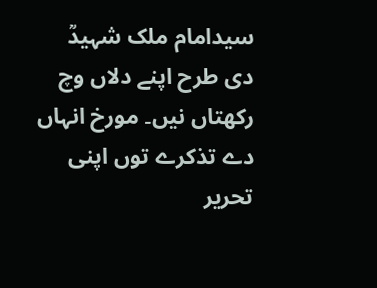سیدامام ملک شہیدؒ دی طرح اپنے دلاں وچ رکھتاں نيں۔ مورخ انہاں دے تذکرے توں اپنی تحریر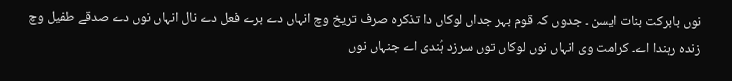نوں بابرکت بنات ایسن ۔ جدوں کہ قوم بہر جداں لوکاں دا تذکرہ صرف تریخ وچ انہاں دے برے فعل دے نال انہاں نوں دے صدقے طفیل وچ زندہ رہندا اے۔ کرامت وی انہاں نوں لوکاں توں سرزد ہُندی اے جنہاں نوں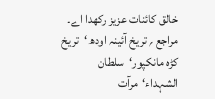خالق کائنات عزیز رکھدا اے۔
مراجع ؍ تریخ آئینہ اودھ ‘تریخ کڑہ مانکپور‘سلطان الشہداء‘مرآت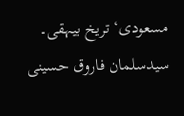مسعودی‘تریخ بیہقی۔
سیدسلمان فاروق حسینی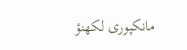مانکپوری لکھنؤ